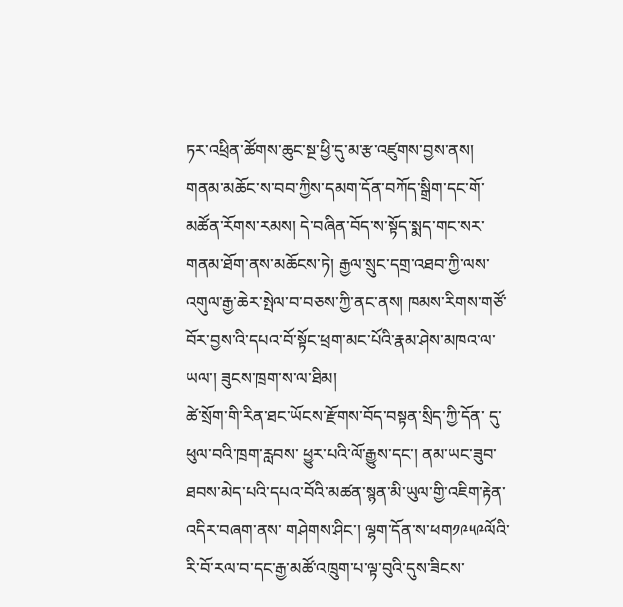ཏར་འཕྲིན་ཚོགས་ཆུང་སྔ་ཕྱི་དུ་མ་རྩ་འཛུགས་བྱས་ནས། གནམ་མཆོང་ས་བབ་ཀྱིས་དམག་དོན་བཀོད་སྒྲིག་དང་གོ་མཚོན་རོགས་རམས། དེ་བཞིན་བོད་ས་སྟོད་སྨད་གང་སར་གནམ་ཐོག་ནས་མཆོངས་ཏེ། རྒྱལ་སྲུང་དགྲ་འཐབ་ཀྱི་ལས་འགུལ་རྒྱ་ཆེར་སྤེལ་བ་བཅས་ཀྱི་ནང་ནས། ཁམས་རིགས་གཙོ་བོར་བྱས་འི་དཔའ་བོ་སྟོང་ཕྲག་མང་པོའི་རྣམ་ཤེས་མཁའ་ལ་ཡལ་། ཟུངས་ཁྲག་ས་ལ་ཐིམ།
ཚེ་སྲོག་གི་རིན་ཐང་ཡོངས་རྫོགས་བོད་བསྟན་སྲིད་ཀྱི་དོན་ དུ་ཕུལ་བའི་ཁྲག་རླབས་ ཕྱུར་པའི་ལོ་རྒྱུས་དང་། ནམ་ཡང་ཟུབ་ཐབས་མེད་པའི་དཔའ་བོའི་མཚན་སྙན་མི་ཡུལ་གྱི་འཇིག་རྟེན་འདིར་བཞག་ནས་ གཤེགས་ཤིང་། ལྷག་དོན་ས་ཕག༡༩༥༩ལོའི་རི་བོ་རལ་བ་དང་རྒྱ་མཚོ་འཁྲུག་པ་ལྟ་བུའི་དུས་ཟིངས་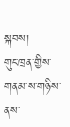སྐབས།
གུང་ཁྲན་གྱིས་གནམ་ས་གཉིས་ནས་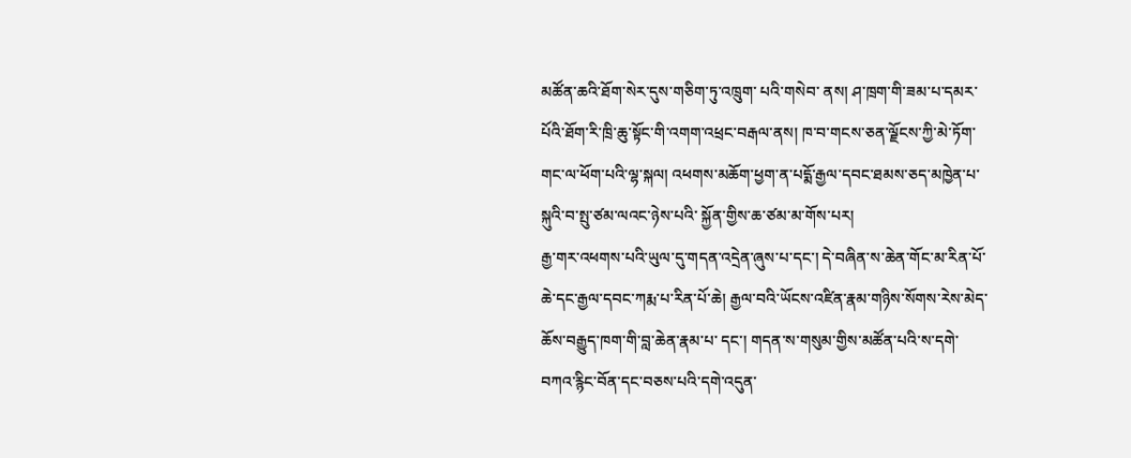མཚོན་ཆའི་ཐོག་སེར་དུས་གཅིག་ཏུ་འཁྲུག་ པའི་གསེབ་ ནས། ཤ་ཁྲག་གི་ཟམ་པ་དམར་པོའི་ཐོག་རི་ཁྲི་ཆུ་སྟོང་གི་འགག་འཕྲང་བརྒལ་ནས། ཁ་བ་གངས་ཅན་ལྗོངས་ཀྱི་མེ་ཏོག་གང་ལ་ཕོག་པའི་ལྷ་སྐལ། འཕགས་མཆོག་ཕྱག་ན་པདྨོ་རྒྱལ་དབང་ཐམས་ཅད་མཁྱེན་པ་སྐུའི་བ་སྤུ་ཙམ་ལའང་ཉེས་པའི་ སྐྱོན་གྱིས་ཆ་ཙམ་མ་གོས་པར།
རྒྱ་གར་འཕགས་པའི་ཡུལ་དུ་གདན་འདྲེན་ཞུས་པ་དང་། དེ་བཞིན་ས་ཆེན་གོང་མ་རིན་པོ་ཆེ་དང་རྒྱལ་དབང་ཀརྨ་པ་རིན་པོ་ཆེ། རྒྱལ་བའི་ཡོངས་འཛིན་རྣམ་གཉིས་སོགས་རེས་མེད་ཆོས་བརྒྱུད་ཁག་གི་བླ་ཆེན་རྣམ་པ་ དང་། གདན་ས་གསུམ་གྱིས་མཚོན་པའི་ས་དགེ་བཀའ་རྙིང་བོན་དང་བཅས་པའི་དགེ་འདུན་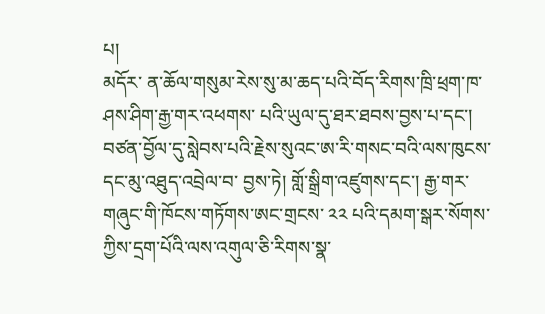པ།
མདོར་ ན་ཆོལ་གསུམ་རེས་སུ་མ་ཆད་པའི་བོད་རིགས་ཁྲི་ཕྲག་ཁ་ཤས་ཤིག་རྒྱ་གར་འཕགས་ པའི་ཡུལ་དུ་ཐར་ཐབས་བྱས་པ་དང་། བཙན་བྱོལ་དུ་སླེབས་པའི་རྗེས་སུའང་ཨ་རི་གསང་བའི་ལས་ཁུངས་དང་མུ་འཐུད་འབྲེལ་བ་ བྱས་ཏེ། གློ་སྒྲིག་འཛུགས་དང་། རྒྱ་གར་གཞུང་གི་ཁོངས་གཏོགས་ཨང་གྲངས་ ༢༢ པའི་དམག་སྒར་སོགས་ཀྱིས་དྲག་པོའི་ལས་འགུལ་ཅི་རིགས་སྣ་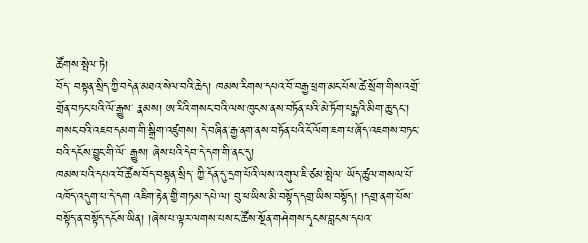ཚོགས་སྤེལ་ཏེ།
བོད་ བསྟན་སྲིད་ཀྱི་བདེན་མཐའ་སེལ་བའི་ཆེད། ཁམས་རིགས་དཔའ་བོ་བརྒྱ་ཕྲག་མང་པོས་ཚེ་སྲོག་གིས་འགྲོ་གྲོན་བཏང་པའི་ལོ་རྒྱུས་ རྣམས། ཨ་རིའི་གསང་བའི་ལས་ཁུངས་ནས་བཏོན་པའི་མེ་ཏོག་པདྨའི་མིག་ཆུ་དང་། གསང་བའི་འཇབ་དམག་གི་སྒྲིག་འཛུགས། དེ་བཞིན་རྒྱ་ནག་ནས་བཏོན་པའི་ངོ་ལོག་ཇག་པ་ཞོད་འཇགས་བཏང་བའི་དངོས་བྱུང་གི་ལོ་ རྒྱུས། ཞེས་པའི་དེབ་དེ་དག་གི་ནང་དུ།
ཁམས་པའི་དཔའ་བོ་ཚོས་བོད་བསྟན་སྲིད་ ཀྱི་དོན་དུ་དྲག་པོའི་ལས་འགུལ་ཇི་ཙམ་སྤེལ་ ཡོད་ཚུལ་གསལ་པོ་འཁོད་འདུག་པ་དེ་དག འཇིག་རྟེན་གྱི་གཏམ་དཔེ་ལ། བུ་ཕ་ཡིས་མི་བསྟོད་དགྲ་ཡིས་བསྟོད། །དགྲ་ནག་པོས་བསྟོད་ན་བསྟོད་དངོས་ཡིན། །ཞེས་པ་ལྟར་ལགས་པས་ང་ཚོས་སྔོན་གཤེགས་དྭངས་བླངས་དཔའ་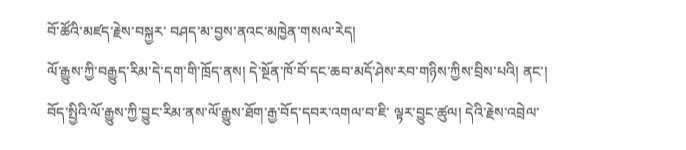བོ་ཚོའི་མཛད་རྗེས་བསྐྱར་ བཤད་མ་བྱས་ནའང་མཁྱེན་གསལ་རེད།
ལོ་རྒྱུས་ཀྱི་བརྒྱུད་རིམ་དེ་དག་གི་ཁྲོད་ནས། དེ་སྔོན་ཁོ་བོ་དང་ཆབ་མདོ་ཤེས་རབ་གཉིས་ཀྱིས་བྲིས་པའི། ནང་། བོད་སྤྱིའི་ལོ་རྒྱུས་ཀྱི་བྱུང་རིམ་ནས་ལོ་རྒྱུས་ཐོག་རྒྱ་བོད་དབར་འགལ་བ་ཇི་ ལྟར་བྱུང་ཚུལ། དེའི་རྗེས་འབྲེལ་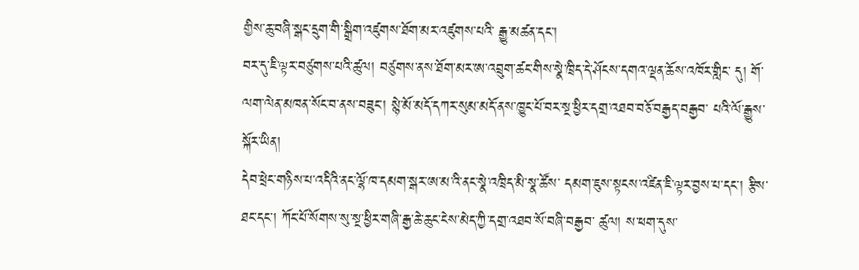གྱིས་ཆུ་བཞི་སྒང་དྲུག་གི་སྒྲིག་འཛུགས་ཐོག་མར་འཛུགས་པའི་ རྒྱུ་མཚན་དང་།
བར་དུ་ཇི་ལྟར་བཙུགས་པའི་ཚུལ། བཙུགས་ནས་ཐོག་མར་ཨ་འབྲུག་ཚང་གིས་སྣེ་ཁྲིད་དེ་ཤོངས་དགའ་ལྡན་ཆོས་འཁོར་གླིང་ དུ། གོ་ལག་ལེན་མཁན་སོང་བ་ནས་བཟུང་། སྙེ་མོ་མདོ་དཀར་སུམ་མདོ་ནས་ཁྱུང་པོ་བར་སྔ་ཕྱིར་དགྲ་འཐབ་བཅོ་བརྒྱད་བརྒྱབ་ པའི་ལོ་རྒྱུས་སྐོར་ཡིན།
དེབ་ཕྲེང་གཉིས་པ་འདིའི་ནང་ལྷོ་ཁ་དམག་སྒར་ཨ་མ་འི་ནང་སྣེ་འཁྲིད་མི་སྣ་ཚོས་ དམག་ཇུས་སྟངས་འཛིན་ཇི་ལྟར་བྱས་པ་དང་། རྩིས་ཐང་དང་། ཀོང་པོ་སོགས་སུ་སྔ་ཕྱིར་གཞི་རྒྱ་ཆེ་ཆུང་ངེས་མེད་ཀྱི་དགྲ་འཐབ་སོ་བཞི་བརྒྱབ་ ཚུལ། ས་ཕག་དུས་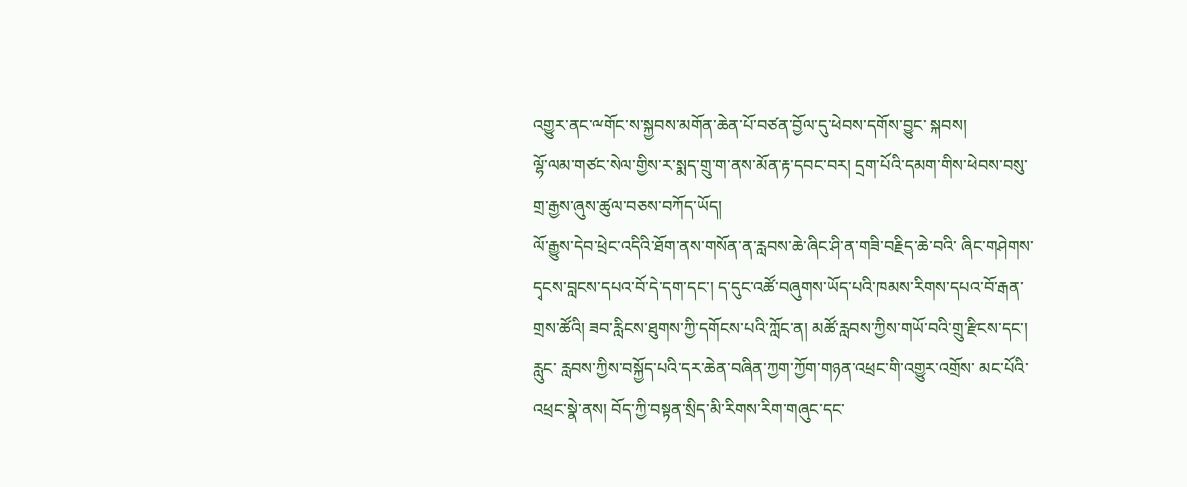འགྱུར་ནང་ྋགོང་ས་སྐྱབས་མགོན་ཆེན་པོ་བཙན་བྱོལ་དུ་ཕེབས་དགོས་བྱུང་ སྐབས།
ལྷོ་ལམ་གཙང་སེལ་གྱིས་ར་སྨད་གྲུ་ག་ནས་མོན་རྟ་དབང་བར། དྲག་པོའི་དམག་གིས་ཕེབས་བསུ་གྲ་རྒྱས་ཞུས་ཚུལ་བཅས་བཀོད་ཡོད།
ལོ་རྒྱུས་དེབ་ཕྲེང་འདིའི་ཐོག་ནས་གསོན་ན་རླབས་ཆེ་ཞིང་ཤི་ན་གཟི་བརྗིད་ཆེ་བའི་ ཞིང་གཤེགས་དྭངས་བླངས་དཔའ་བོ་དེ་དག་དང་། ད་དུང་འཚོ་བཞུགས་ཡོད་པའི་ཁམས་རིགས་དཔའ་བོ་རྒན་གྲས་ཚོའི། ཟབ་རླིངས་ཐུགས་ཀྱི་དགོངས་པའི་ཀློང་ན། མཚོ་རླབས་ཀྱིས་གཡོ་བའི་གྲུ་རྫིངས་དང་།
རླུང་ རླབས་ཀྱིས་བསྐྱོད་པའི་དར་ཆེན་བཞིན་ཀྱག་ཀྱོག་གཉན་འཕྲང་གི་འགྱུར་འགྲོས་ མང་པོའི་འཕྲང་སྣེ་ནས། བོད་ཀྱི་བསྟན་སྲིད་མི་རིགས་རིག་གཞུང་དང་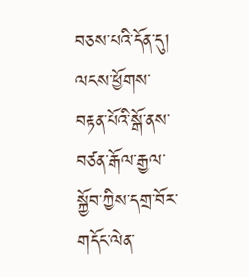བཅས་པའི་དོན་དུ། ལངས་ཕྱོགས་བརྟན་པོའི་སྒོ་ནས་བཙན་རྒོལ་རྒྱལ་སྐྱོབ་ཀྱིས་དགྲ་བོར་གདོང་ལེན་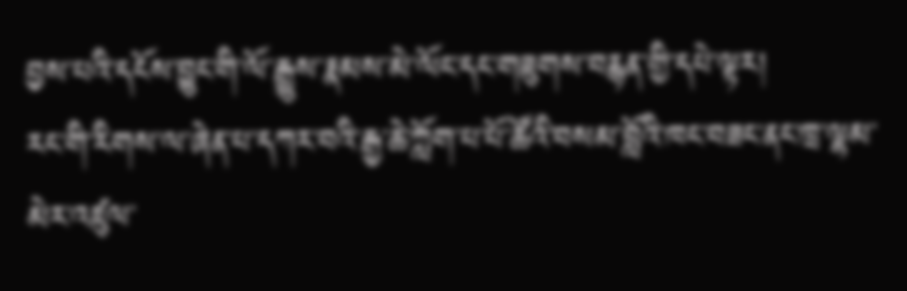བྱས་པའི་དངོས་བྱུང་གི་ལོ་རྒྱུས་རྣམས་མེ་ལོང་དང་གཟུགས་བརྙན་གྱི་དཔེ་ལྟར།
རང་གི་རིགས་ལ་ཞེན་པ་དཀར་བའི་རྒྱ་ཆེ་ཀློག་པ་པོ་ཚོའི་བསམ་བློའི་ཁང་བཟང་ནང་ཁྲ་ལྷམ་མེར་འཛུལ་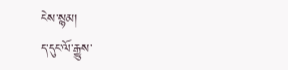ངེས་སྙམ།
ད་དུང་ལོ་རྒྱུས་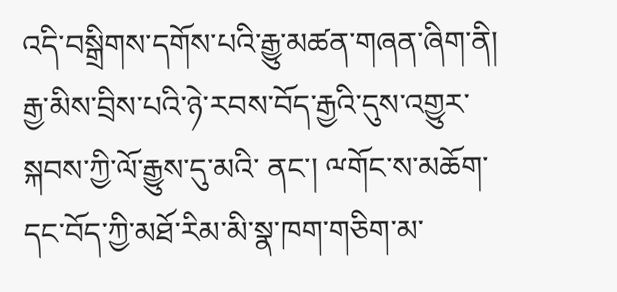འདི་བསྒྲིགས་དགོས་པའི་རྒྱུ་མཚན་གཞན་ཞིག་ནི། རྒྱ་མིས་བྲིས་པའི་ཉེ་རབས་བོད་རྒྱའི་དུས་འགྱུར་སྐབས་ཀྱི་ལོ་རྒྱུས་དུ་མའི་ ནང་། ྋགོང་ས་མཆོག་དང་བོད་ཀྱི་མཐོ་རིམ་མི་སྣ་ཁག་གཅིག་མ་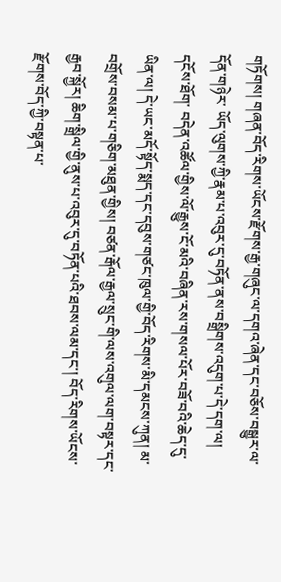གཏོགས། གཞན་བོད་རིགས་ཡོངས་རྫོགས་རྒྱ་གཞུང་ལ་དགའ་ཞེན་དང་བཅོས་བསྒྱུར་ལ་དོན་གཉེར་ ཡོད་ལུགས་ཀྱི་རྣམ་པ་འབུར་དུ་བཏོན་ནས་བསྒྲིགས་འདུག་པ་དེ་དག་ལ།
དངོས་ཐོག་ བདེན་འཚོལ་གྱིས་ལོ་རྒྱུས་ངོ་མའི་བཞིན་རས་གསལ་པོར་བཟོ་བའི་ཆེད་དུ་ ཡིན་ལ། དེ་ཡང་མདོ་སྟོད་སྨད་དང་དབུས་གཙང་ཁུལ་གྱི་བོད་རིགས་མི་དམངས་ཀུན། མ་བགྲོས་བསམ་པ་གཅིག་མཐུན་གྱིས། བཙན་རྒོལ་རྒྱལ་སྲུང་གི་ལས་འགུལ་ལག་བསྟར་དང་རྒྱབ་སྐྱོར། ཆིག་སྒྲིལ་གྱི་ནུས་པ་འབུར་དུ་བཏོན་པའི་ཐབས་ལམ་དང་། བོད་རིགས་ཡོངས་རྫོགས་བོད་ཀྱི་བསྟན་པ་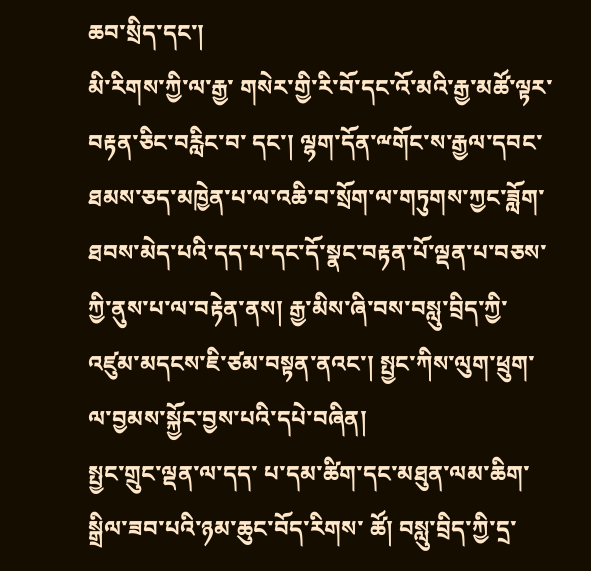ཆབ་སྲིད་དང་།
མི་རིགས་ཀྱི་ལ་རྒྱ་ གསེར་གྱི་རི་བོ་དང་འོ་མའི་རྒྱ་མཚོ་ལྟར་བརྟན་ཅིང་བརླིང་བ་ དང་། ལྷག་དོན་ྋགོང་ས་རྒྱལ་དབང་ཐམས་ཅད་མཁྱེན་པ་ལ་འཆི་བ་སྲོག་ལ་གཏུགས་ཀྱང་ཟློག་ ཐབས་མེད་པའི་དད་པ་དང་དོ་སྣང་བརྟན་པོ་ལྡན་པ་བཅས་ཀྱི་ནུས་པ་ལ་བརྟེན་ནས། རྒྱ་མིས་ཞི་བས་བསླུ་བྲིད་ཀྱི་འཛུམ་མདངས་ཇི་ཙམ་བསྟན་ནའང་། སྤྱང་ཀིས་ལུག་ཕྲུག་ལ་བྱམས་སྐྱོང་བྱས་པའི་དཔེ་བཞིན།
སྤྱང་གྲུང་ལྡན་ལ་དད་ པ་དམ་ཚིག་དང་མཐུན་ལམ་ཆིག་སྒྲིལ་ཟབ་པའི་ཉམ་ཆུང་བོད་རིགས་ ཚོ། བསླུ་བྲིད་ཀྱི་དྲ་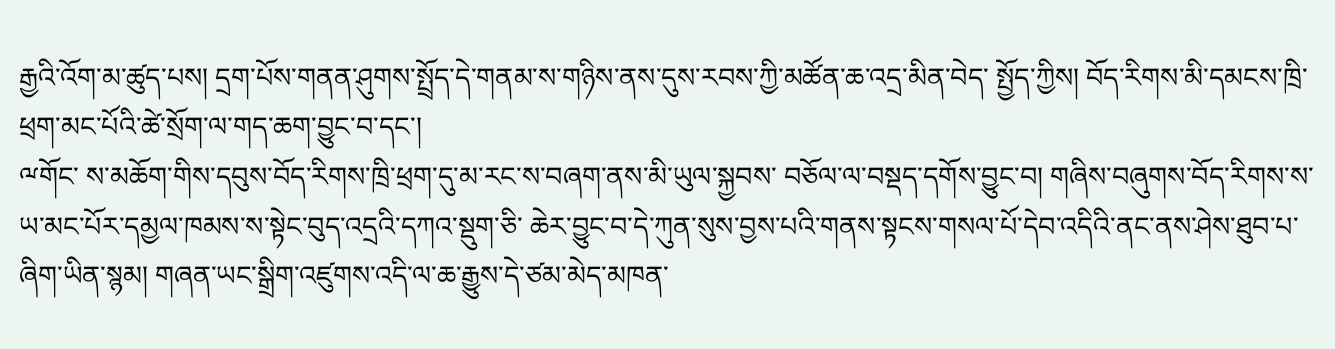རྒྱའི་འོག་མ་ཚུད་པས། དྲག་པོས་གནན་ཤུགས་སྤྲོད་དེ་གནམ་ས་གཉིས་ནས་དུས་རབས་ཀྱི་མཚོན་ཆ་འདྲ་མིན་བེད་ སྤྱོད་ཀྱིས། བོད་རིགས་མི་དམངས་ཁྲི་ཕྲག་མང་པོའི་ཚེ་སྲོག་ལ་གད་ཆག་བྱུང་བ་དང་།
ྋགོང་ ས་མཆོག་གིས་དབུས་བོད་རིགས་ཁྲི་ཕྲག་དུ་མ་རང་ས་བཞག་ནས་མི་ཡུལ་སྐྱབས་ བཅོལ་ལ་བསྡད་དགོས་བྱུང་བ། གཞིས་བཞུགས་བོད་རིགས་ས་ཡ་མང་པོར་དམྱལ་ཁམས་ས་སྟེང་བུད་འདྲའི་དཀའ་སྡུག་ཅི་ ཆེར་བྱུང་བ་དེ་ཀུན་སུས་བྱས་པའི་གནས་སྟངས་གསལ་པོ་དེབ་འདིའི་ནང་ནས་ཤེས་ཐུབ་པ་ ཞིག་ཡིན་སྙམ། གཞན་ཡང་སྒྲིག་འཛུགས་འདི་ལ་ཆ་རྒྱུས་དེ་ཙམ་མེད་མཁན་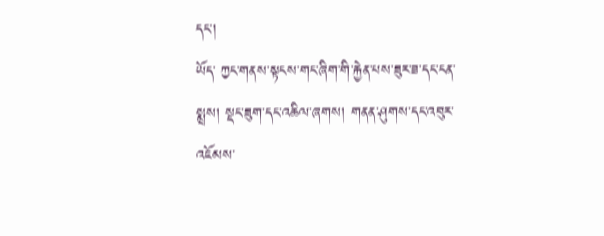དང་།
ཡོད་ ཀྱང་གནས་སྟངས་གང་ཞིག་གི་རྐྱེན་པས་ཟུར་ཟ་དང་ངན་སྨྲས། སྡང་ཟུག་དང་འཆིལ་ཞགས། གནན་ཤུགས་དང་འབུར་འཇོམས་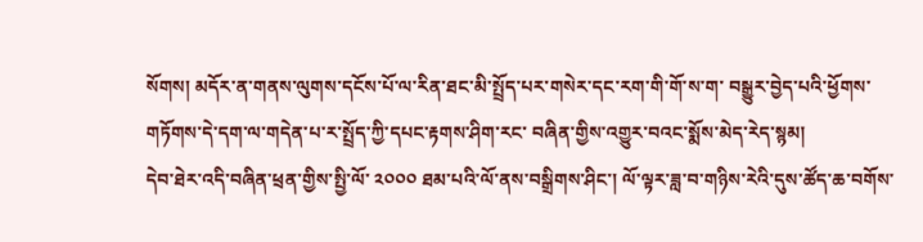སོགས། མདོར་ན་གནས་ལུགས་དངོས་པོ་ལ་རིན་ཐང་མི་སྤྲོད་པར་གསེར་དང་རག་གི་གོ་ས་ག་ བསྒྱུར་བྱེད་པའི་ཕྱོགས་གཏོགས་དེ་དག་ལ་གདེན་པ་ར་སྤྲོད་ཀྱི་དཔང་རྟགས་ཤིག་རང་ བཞིན་གྱིས་འགྱུར་བའང་སྨོས་མེད་རེད་སྙམ།
དེབ་ཐེར་འདི་བཞིན་ཕྲན་གྱིས་སྤྱི་ལོ་ ༢༠༠༠ ཐམ་པའི་ལོ་ནས་བསྒྲིགས་ཤིང་། ལོ་ལྟར་ཟླ་བ་གཉིས་རེའི་དུས་ཚོད་ཆ་བགོས་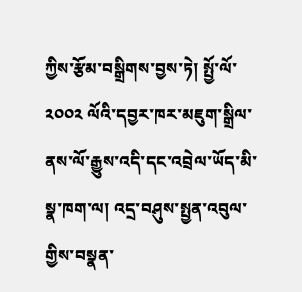ཀྱིས་རྩོམ་བསྒྲིགས་བྱས་ཏེ། སྤྱོ་ལོ་ ༢༠༠༢ ལོའི་དབྱར་ཁར་མཇུག་སྒྲིལ་ནས་ལོ་རྒྱུས་འདི་དང་འབྲེལ་ཡོད་མི་སྣ་ཁག་ལ། འདྲ་བཤུས་སྤྱན་འབུལ་གྱིས་བསྣན་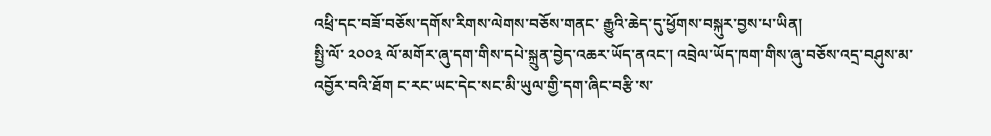འཕྲི་དང་བཟོ་བཅོས་དགོས་རིགས་ལེགས་བཅོས་གནང་ རྒྱུའི་ཆེད་དུ་ཕྱོགས་བསྐུར་བྱས་པ་ཡིན།
སྤྱི་ལོ་ ༢༠༠༣ ལོ་མགོར་ཞུ་དག་གིས་དཔེ་སྐྲུན་བྱེད་འཆར་ཡོད་ནའང་། འབྲེལ་ཡོད་ཁག་གིས་ཞུ་བཅོས་འདྲ་བཤུས་མ་འབྱོར་བའི་ཐོག ང་རང་ཡང་དེང་སང་མི་ཡུལ་གྱི་དག་ཞིང་བརྩི་ས་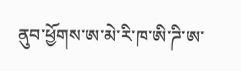ནུབ་ཕྱོགས་ཨ་མེ་རི་ཁ་ཨི་ཌི་ཨ་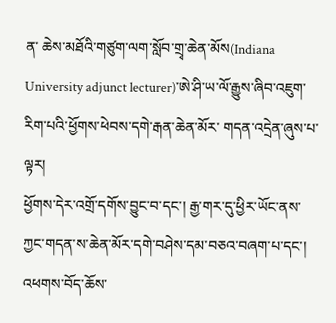ན་ ཆེས་མཐོའི་གཙུག་ལག་སློབ་གྲྭ་ཆེན་མོས(Indiana University adjunct lecturer)་ཨེ་ཤི་ཡ་ལོ་རྒྱུས་ཞིབ་འཇུག་རིག་པའི་ཕྱོགས་ཕེབས་དགེ་རྒན་ཆེན་མོར་ གདན་འདྲེན་ཞུས་པ་ལྟར།
ཕྱོགས་དེར་འགྲོ་དགོས་བྱུང་བ་དང་། རྒྱ་གར་དུ་ཕྱིར་ཡོང་ནས་ཀྱང་གདན་ས་ཆེན་མོར་དགེ་བཤེས་དམ་བཅའ་བཞག་པ་དང་། འཕགས་བོད་ཆོས་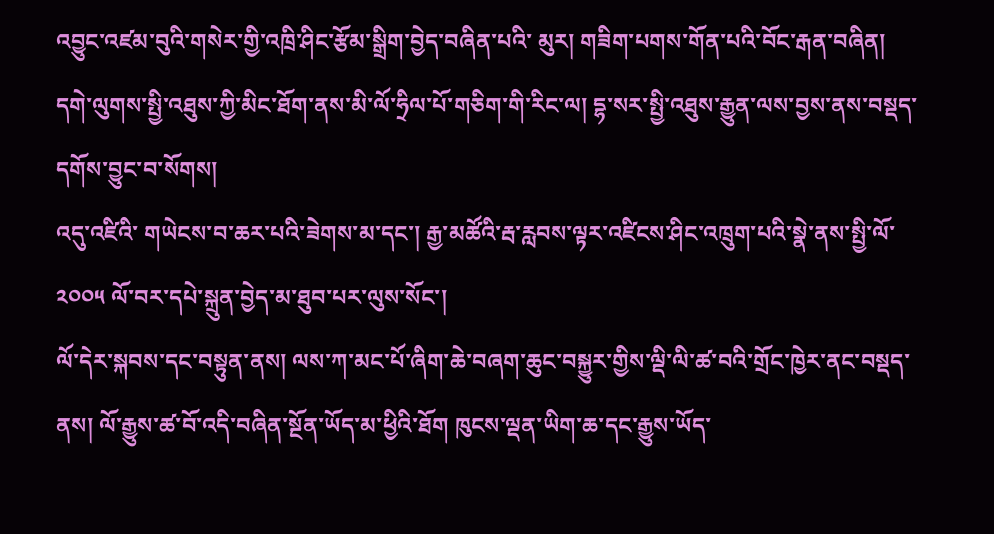འབྱུང་འཛམ་བུའི་གསེར་གྱི་འཁྲི་ཤིང་རྩོམ་སྒྲིག་བྱེད་བཞིན་པའི་ མུར། གཟིག་པགས་གོན་པའི་བོང་རྒན་བཞིན། དགེ་ལུགས་སྤྱི་འཐུས་ཀྱི་མིང་ཐོག་ནས་མི་ལོ་ཧྲིལ་པོ་གཅིག་གི་རིང་ལ། དྷ་སར་སྤྱི་འཐུས་རྒྱུན་ལས་བྱས་ནས་བསྡད་དགོས་བྱུང་བ་སོགས།
འདུ་འཛིའི་ གཡེངས་བ་ཆར་པའི་ཟེགས་མ་དང་། རྒྱ་མཚོའི་རྦ་རླབས་ལྟར་འཛིངས་ཤིང་འཁྲུག་པའི་སྣེ་ནས་སྤྱི་ལོ་ ༢༠༠༥ ལོ་བར་དཔེ་སྐྲུན་བྱེད་མ་ཐུབ་པར་ལུས་སོང་།
ལོ་དེར་སྐབས་དང་བསྟུན་ནས། ལས་ཀ་མང་པོ་ཞིག་ཆེ་བཞག་ཆུང་བསྐྱུར་གྱིས་ལྡི་ལི་ཚ་བའི་གྲོང་ཁྱེར་ནང་བསྡད་ནས། ལོ་རྒྱུས་ཚ་བོ་འདི་བཞིན་སྔོན་ཡོད་མ་ཕྱིའི་ཐོག ཁུངས་ལྡན་ཡིག་ཆ་དང་རྒྱུས་ཡོད་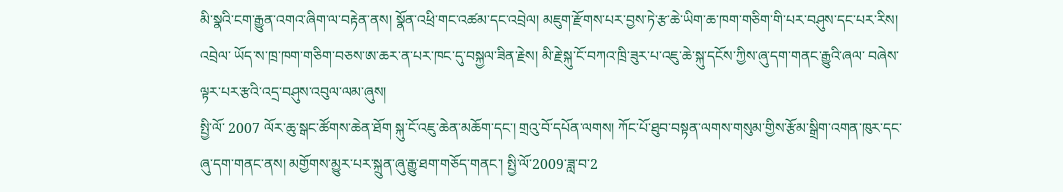མི་སྣའི་ངག་རྒྱུན་འགའ་ཞིག་ལ་བརྟེན་ནས། སྣོན་འཕྲི་གང་འཚམ་དང་འབྲེལ། མཇུག་རྫོགས་པར་བྱས་ཏེ་རྩ་ཆེ་ཡིག་ཆ་ཁག་གཅིག་གི་པར་བཤུས་དང་པར་རིས།
འབྲེལ་ ཡོད་ས་ཁྲ་ཁག་གཅིག་བཅས་ཨ་ཆར་ན་པར་ཁང་དུ་བསྐྱལ་ཟིན་རྗེས། མི་རྗེ་སྐུ་ངོ་བཀའ་ཁྲི་ཟུར་པ་འཇུ་ཆེ་སྐུ་དངོས་ཀྱིས་ཞུ་དག་གནང་རྒྱུའི་ཞལ་ བཞེས་ལྟར་པར་རྩའི་འདྲ་བཤུས་འབུལ་ལམ་ཞུས།
སྤྱི་ལོ་ 2007 ལོར་ཆུ་སྒང་ཚོགས་ཆེན་ཐོག སྐུ་ངོ་འཇུ་ཆེན་མཆོག་དང་། གྲའུ་བོ་དཔོན་ལགས། ཀོང་པོ་ཐུབ་བསྟན་ལགས་གསུམ་གྱིས་རྩོམ་སྒྲིག་འགན་ཁུར་དང་ཞུ་དག་གནང་ནས། མགྱོགས་མྱུར་པར་སྐྲུན་ཞུ་རྒྱུ་ཐག་གཅོད་གནང་། སྤྱི་ལོ་2009་ཟླ་བ་2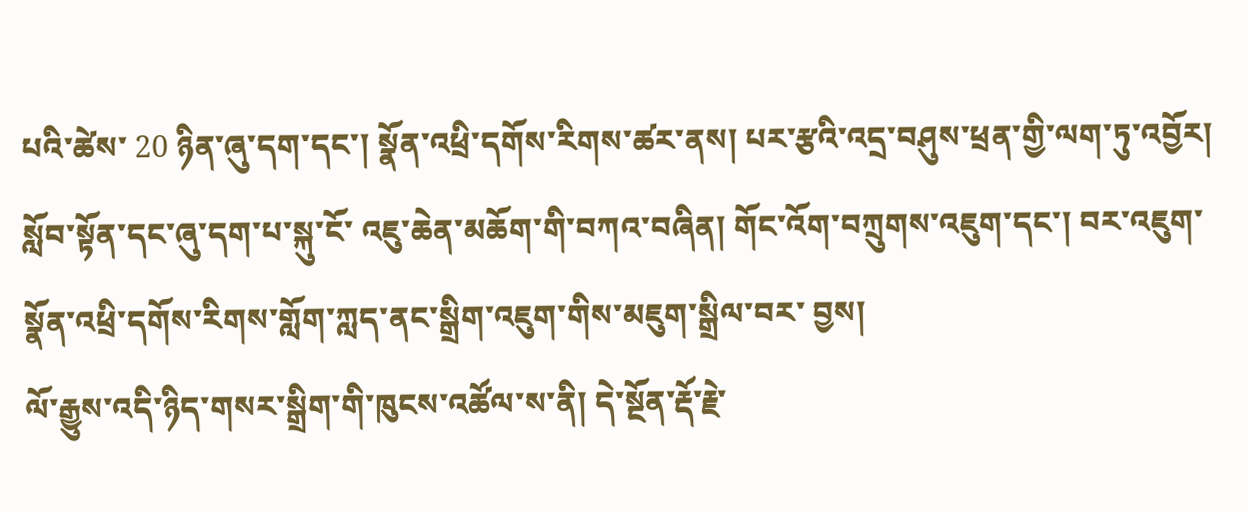པའི་ཚེས་ 20 ཉིན་ཞུ་དག་དང་། སྣོན་འཕྲི་དགོས་རིགས་ཚར་ནས། པར་རྩའི་འདྲ་བཤུས་ཕྲན་གྱི་ལག་ཏུ་འབྱོར།
སློབ་སྟོན་དང་ཞུ་དག་པ་སྐུ་ངོ་ འཇུ་ཆེན་མཆོག་གི་བཀའ་བཞིན། གོང་འོག་བཀྲུགས་འཇུག་དང་། བར་འཇུག་སྣོན་འཕྲི་དགོས་རིགས་གློག་ཀླད་ནང་སྒྲིག་འཇུག་གིས་མཇུག་སྒྲིལ་བར་ བྱས།
ལོ་རྒྱུས་འདི་ཉིད་གསར་སྒྲིག་གི་ཁུངས་འཚོལ་ས་ནི། དེ་སྔོན་རྡོ་རྗེ་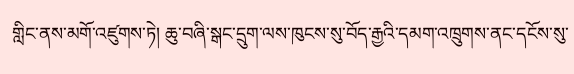གླིང་ནས་མགོ་འཛུགས་ཏེ། ཆུ་བཞི་སྒང་དྲུག་ལས་ཁུངས་སུ་བོད་རྒྱའི་དམག་འཁྲུགས་ནང་དངོས་སུ་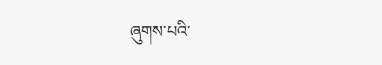ཞུགས་པའི་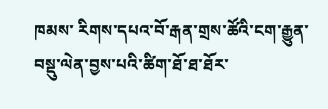ཁམས་ རིགས་དཔའ་བོ་རྒན་གྲས་ཚོའི་ངག་རྒྱུན་བསྡུ་ལེན་བྱས་པའི་ཚིག་ཐོ་ཐ་ཐོར་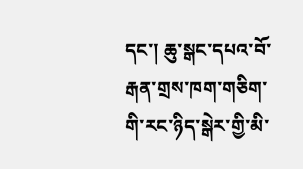དང་། ཆུ་སྒང་དཔའ་བོ་རྒན་གྲས་ཁག་གཅིག་གི་རང་ཉིད་སྒེར་གྱི་མི་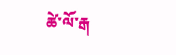ཚེ་ལོ་རྒ